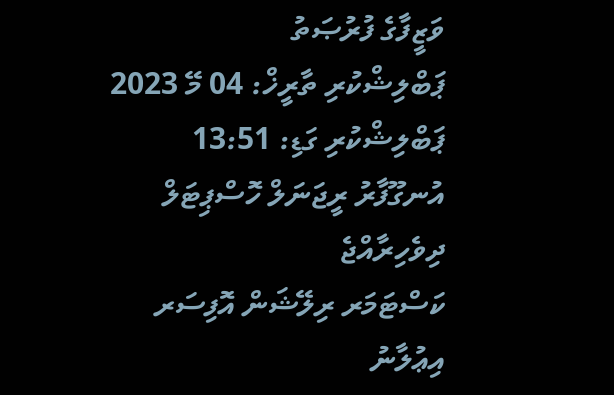ވަޒީފާގެ ފުރުޞަތު
ޕަބްލިޝްކުރި ތާރީޚް: 04 މޭ 2023
ޕަބްލިޝްކުރި ގަޑި: 13:51
އުނގޫފާރު ރީޖަނަލް ހޮސްޕިޓަލް
ދިވެހިރާއްޖެ
ކަސްޓަމަރ ރިލޭޝަން އޮފިސަރ
އިޢުލާނު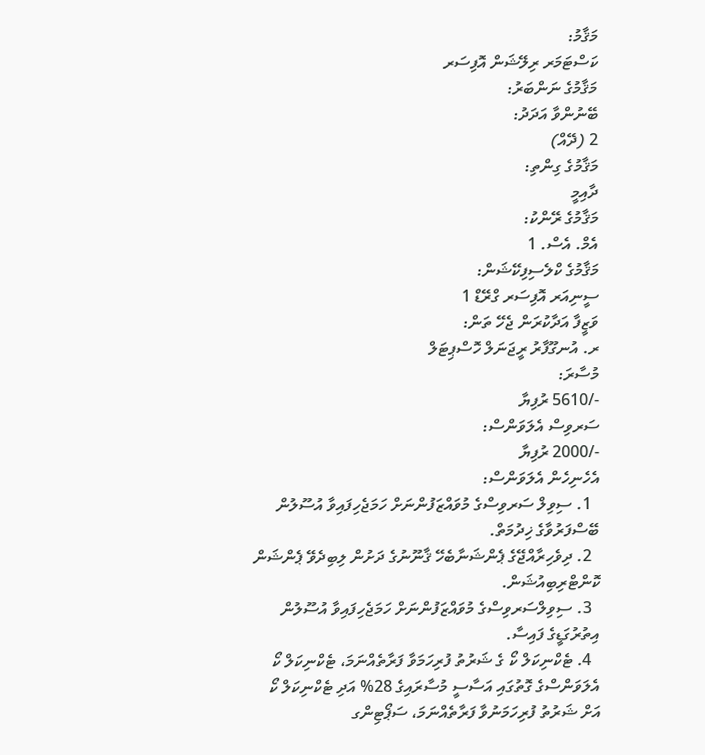މަޤާމު:
ކަސްޓަމަރ ރިލޭޝަން އޮފިސަރ
މަޤާމުގެ ނަންބަރު:
ބޭނުންވާ އަދަދު:
2 (ދޭއް)
މަޤާމުގެ ގިންތި:
ދާއިމީ
މަޤާމުގެ ރޭންކު:
އެމް. އެސް. 1
މަޤާމުގެ ކްލެސިފިކޭޝަން:
ސީނިއަރ އޮފިސަރ ގްރޭޑް 1
ވަޒީފާ އަދާކުރަން ޖެހޭ ތަން:
ރ. އުނގޫފާރު ރީޖަނަލް ހޮސްޕިޓަލް
މުސާރަ:
-/5610 ރުފިޔާ
ސަރވިސް އެލަވަންސް:
-/2000 ރުފިޔާ
އެހެނިހެން އެލަވަންސް:
  1. ސިވިލް ސަރވިސްގެ މުވައްޒަފުންނަށް ހަމަޖެހިފައިވާ އުސޫލުން ބޭސްފަރުވާގެ ޚިދުމަތް.
  2. ދިވެހިރާއްޖޭގެ ޕެންޝަނާބެހޭ ޤާނޫނުގެ ދަށުން ލިބިދެވޭ ޕެންޝަން ކޮންޓްރިބިއުޝަން.
  3. ސިވިލްސަރވިސްގެ މުވައްޒަފުންނަށް ހަމަޖެހިފައިވާ އުސޫލުން އިތުރުގަޑީގެ ފައިސާ.
  4. ޓެކްނިކަލް ކޯ ގެ ޝަރުތު ފުރިހަމަވާ ފަރާތެއްނަމަ، ޓެކްނިކަލް ކޯ އެލަވަންސްގެ ގޮތުގައި އަސާސީ މުސާރައިގެ 28% އަދި ޓެކްނިކަލް ކޯ އަށް ޝަރުތު ފުރިހަމަނުވާ ފަރާތެއްނަމަ، ސަޕޯޓިންގ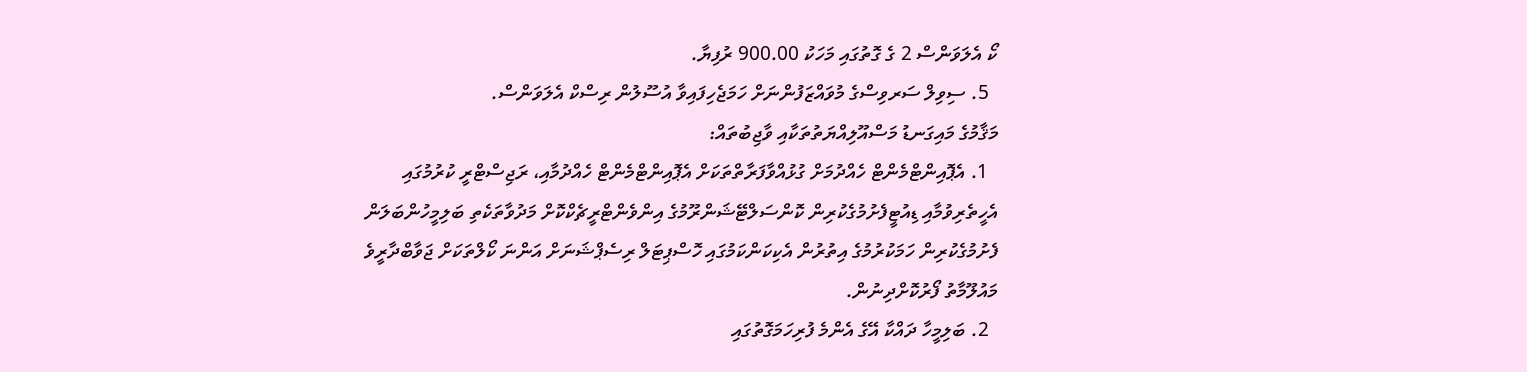ކޯ އެލަވަންސް 2 ގެ ގޮތުގައި މަހަކު 900.00 ރުފިޔާ.
  5. ސިވިލް ސަރވިސްގެ މުވައްޒަފުންނަށް ހަމަޖެހިފައިވާ އުސޫލުން ރިސްކް އެލަވަންސް.
މަޤާމުގެ މައިގަނޑު މަސްއޫލިއްޔަތުތަކާއި ވާޖިބުތައް:
  1. އެޕޮއިންޓްމެންޓް ހެއްދުމަށް ގުޅުއްވާފަރާތްތަކަށް އެޕޮއިންޓްމެންޓް ހެއްދުމާއި، ރަޖިސްޓްރީ ކުރުމުގައި އެހީތެރިވުމާއި ޑިއުޓީފެށުމުގެކުރިން ކޮންސަލްޓޭޝަންރޫމުގެ އިންވެންޓްރީޗެކްކޮށް މަދުވާތަކެތި ބަލިމީހުންބަލަން ފެށުމުގެކުރިން ހަމަކުރުމުގެ އިތުރުން އެކިކަންކަމުގައި ހޮސްޕިޓަލް ރިސެޕްޝަނަށް އަންނަ ކޯލްތަކަށް ޖަވާބްދާރީވެ މައުލޫމާތު ފޯރުކޮށްދިނުން.
  2. ބަލިމީހާ ދައްކާ އޭގެ އެންމެ ފުރިހަމަގޮތުގައި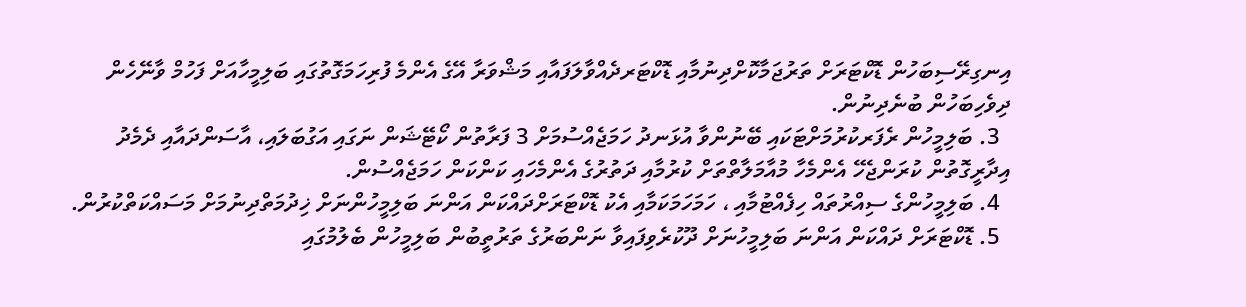އިނގިރޭސިބަހުން ޑޮކްޓަރަށް ތަރުޖަމާކޮށްދިނުމާއި ޑޮކްޓަރދެއްވާލަފައާއި މަޝްވަރާ އޭގެ އެންމެ ފުރިހަމަގޮތުގައި ބަލިމީހާއަށް ފަހުމް ވާނޭހެން ދިވެހިބަހުން ބުނެދިނުން.
  3. ބަލިމީހުން ރެފަރކުރުމަށްޓަކައި ބޭނުންވާ އުޅަނދު ހަމަޖެއްސުމަށް 3 ފަރާތުން ކޯޓޭޝަން ނަގައި އަގުބަލައި، އާސަންދައާއި ދެމެދު އިދާރީގޮތުން ކުރަންޖެހޭ އެންމެހާ މުއާމަލާތްތަށް ކުރުމާއި ދަތުރުގެ އެންމެހައި ކަންކަން ހަމަޖެއްސުން.
  4. ބަލިމީހުންގެ ސިއްރުތައް ހިފެއްޓުމާއި ، ހަމަހަމަކަމާއި އެކު ޑޮކްޓަރަށްދައްކަން އަންނަ ބަލިމީހުންނަށް ޚިދުމަތްދިނުމަށް މަސައްކަތްކުރުން.
  5. ޑޮކްޓަރަށް ދައްކަން އަންނަ ބަލިމީހުނަށް ދޫކުރެވިފައިވާ ނަންބަރުގެ ތަރުތީބުން ބަލިމީހުން ބެލުމުގައި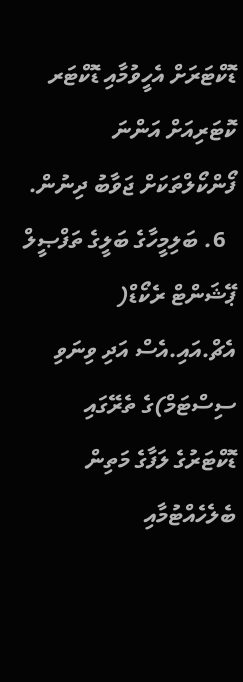ޑޮކްޓަރަށް އެހީވުމާއި ޑޮކްޓަރ ކޮޓަރިއަށް އަންނަ ފޯންކޯލްތަކަށް ޖަވާބު ދިނުން.
  6. ބަލިމީހާގެ ބަލީގެ ތަފްޞީލް ޕޭޝަންޓް ރެކޯޑް( އެޗް.އައި.އެސް އަދި ވިނަވި ސިސްޓަމް)ގެ ތެރޭގައި ޑޮކްޓަރުގެ ލަފާގެ މަތިން ބެލެހެއްޓުމާއި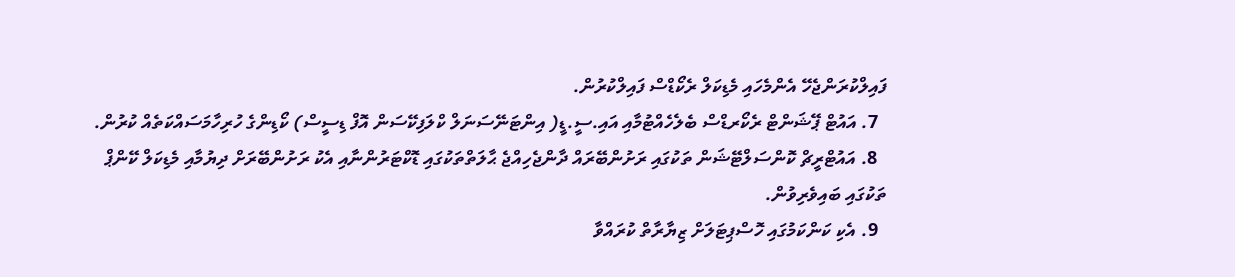ފައިލްކުރަންޖެހޭ އެންމެހައި މެޑިކަލް ރެކޯޑްސް ފައިލްކުރުން.
  7. އައުޓް ޕޭޝަންޓް ރެކޯރޑްސް ބެލެހެއްޓުމާއި އައި.ސީ.ޑީ( އިންޓަނޭސަނަލް ކްލަފިކޭސަން އޮފް ޑިސީސް) ކޯޑިންގެ ހުރިހާމަސައްކަތެއް ކުރުން.
  8. އައުޓްރީޗް ކޮންސަލްޓޭޝަން ތަކުގައި ރަށުންބޭރައް ދާންޖެހިއްޖެ ޙާލަތްތަކުގައި ޑޮކްޓަރުންނާއި އެކު ރަށުންބޭރަށް ދިޔުމާއި މެޑިކަލް ކޭންޕް ތަކުގައި ބައިވެރިވުން.
  9. އެކި ކަންކަމުގައި ހޮސްޕިޓަލަށް ޒިޔާރާތް ކުރައްވާ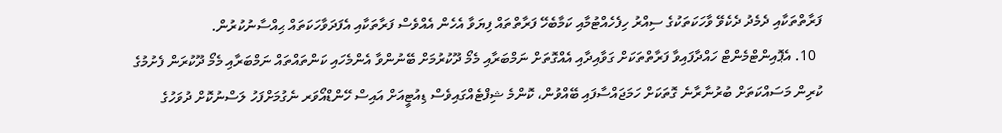ފަރާތްތަކާއި ދެމެދު ދެކެވޭ ވާހަކަތަކުގެ ސިއްރު ހިފެހެއްޓުމާއި ކަމާބެހޭ ފަރާތްތައް ފިޔަވާ އެހެން އެއްވެސް ފަރާތަކާއި އެފަދަވާހަކަތައް ޙިއްސާނުކުރުން.
  10. އެޕޮއިންޓްމެންޓް ހައްދާފައިވާ ފަރާތްތަކަށް ގަވާއިދާއި އެއްގޮތަށް ނަމްބަރާއި މެމޯ ދޫކުރުމަށް ބޭނުންވާ އެންމެހައި ކަންތައްތައް ނަމްބަރާއި މެމޯ ދޫކުރަން ފެށުމުގެ ކުރިން މަސައްކަތަށް ބުރުނާރާނެ ގޮތަކަށް ހަމަޖައްސާފައި ބޭއްވުން، ކޮންމެ ޝިފްޓެއްގައިވެސް ޑިއުޓީއަށް އައިސް ހޭންޑްއޯވަރ ނެގުމަށްފަހު ލަސްނުކޮށް ދުވަހުގެ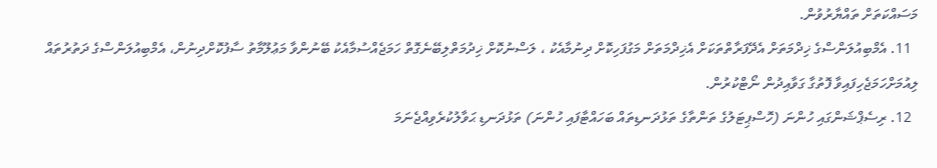މަސައްކަތަށް ތައްޔާރުވުން.
  11. އެމްބިއުލަންސްގެ ޚިދްމަތަށް އެދޭފަރާތްތަކަށް އެޚިދްމަތަށް މަގުފަހިކޮށް ދިނުމާއެކު ، ލަސްނުކޮށް ޚިދުމަތްލިބޭނެގޮތް ހަމަޖެއްސުމާއެކު ބޭނުންވާ މަޢުލޫމާތު ސާފުކޮށްދިނުން، އެމްބިއުލަންސްގެ ދަތުރުތައް ލިއުމަށްހަމަޖެހިފައިވާ ފޮތުގާ ގަވާއިދުން ނޯޓްކުރުން.
  12. ރިސެޕްޝަންގައި ހުންނަ (ހޮސްޕިޓަލުގެ ތަންތާގެ ތަޅުދަނޑިތައް ބަހައްޓާފައި ހުންނަ) ތަޅުދަނޑި ޙަވާލުކުރެވިއްޖެނަމަ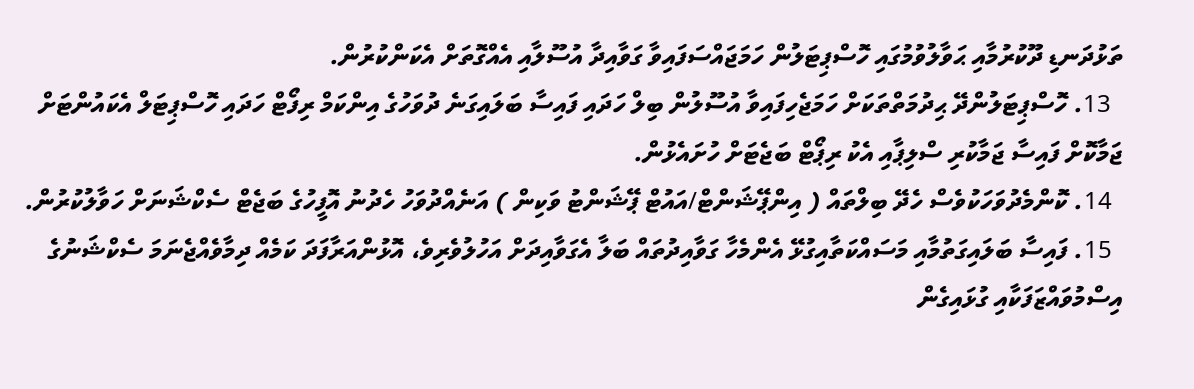ތަޅުދަނޑި ދޫކުރުމާއި ޙަވާލުވުމުގައި ހޮސްޕިޓަލުން ހަމަޖައްސަފައިވާ ގަވާއިދާ އުސޫލާއި އެއްގޮތަށް އެކަންކުރުން.
  13. ހޮސްޕިޓަލުންދޭ ޙިދުމަތްތަކަށް ހަމަޖެހިފައިވާ އުސޫލުން ބިލް ހަދައި ފައިސާ ބަލައިގަނެ ދުވަހުގެ އިންކަމް ރިފޯޓް ހަދައި ހޮސްޕިޓަލް އެކައުންޓަށް ޖަމާކޮށް ފައިސާ ޖަމާކުރި ސްލިޕާއި އެކު ރިޕޯޓް ބަޖެޓަށް ހުށައެޅުން.
  14. ކޮންމެދުވަހަކުވެސް ހެދޭ ބިލްތައް ( އިންޕޭޝަންޓް/އައުޓް ޕޭޝަންޓު ވަކިން ) އަނެއްދުވަހު ހެދުނު އޮފީހުގެ ބަޖެޓް ސެކްޝަނަށް ހަވާލުކުރުން.
  15. ފައިސާ ބަލައިގަތުމާއި މަސައްކަތާއިގުޅޭ އެންމެހާ ގަވާއިދުތައް ބަލާ އެގަވާއިދަށް އަހުލުވެރިވެ، އޮޅުންއަރާފަދަ ކަމެއް ދިމާވެއްޖެނަމަ ސެކްޝަނުގެ އިސްމުވައްޒަފަކާއި ގުޅައިގެން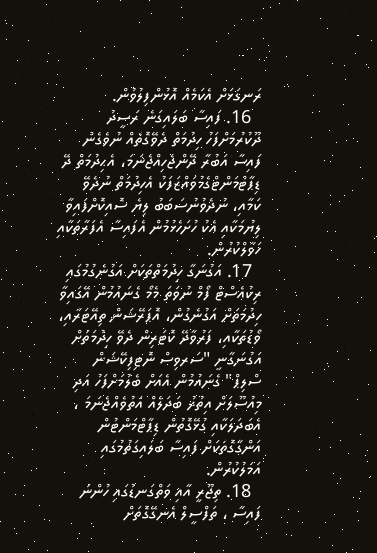ރަނގަޅަށް އެކަމެއް އޮޅުންފިލުވުން.
  16. ފައިސާ ބަލައިގަނެ ރަސީދު ދޫކުރުމަށްފަހު ހިދުމަތް ދެވޭގޮތެއް ނުވެގެން ފައިސާ އަބުރާ ދޭންޖެހިއްޖެނަމަ، އެޙިދުމަތް ދޭ ޑިޕާޓްމަންޓްގެމުވައްޒަފަކު އެހިދުމަތް ނުދެވޭ ކަމާއި، ނުދެވުނުސަބަބު ލިޔެ ސޮއިކޮށްފައިވާ ލިޔުމަކާއި އެކު ހުށަހެޅުމުން އެފައިސާ އެފަރާތަކާއި ހަވާލްކުރުން.
  17. އަގުނަގާ ހިދުމަތްތަކަށް އަގުނެގުމުގައި ރިކުއެސްޓް ފޯމް ނުވަތަ މެމޯ ގެނައުމުން އޭގައިވާ ހިދުމަތަށް އަގުނެގުން، އޮޕަރޭޝަން ތިއޭޓަރާއި، ވޯޑުތަކާއި، ފަރުވާދޭ ކޮޓަރިން ދެވޭ ހިދުމަތަށް އަގުނަގާނީ "ސަރވިސް ނޮޓިފިކޭޝަން ސްލިޕް" ގެނައުމުން އެއަށް ބެލުމަށްފަހު އަދި މިއުސޫލަށް އިތުރު ބަދަލެއް އަތުވެއްޖެނަމަ ، އެބަދަލަކާއި ގުޅޭގޮތުން ޑިޕާޓްމަންޓުން އަންގާގޮތަކަށް ފައިސާ ބަލައިގަތުމުގައި އަމަލުކުރުން.
  18. ތިޖޫރީ އާއި ވަތްގަނޑުގައި ހުންނަ ފައިސާ ، ތަފްސީލް އެނގޭގޮތަށް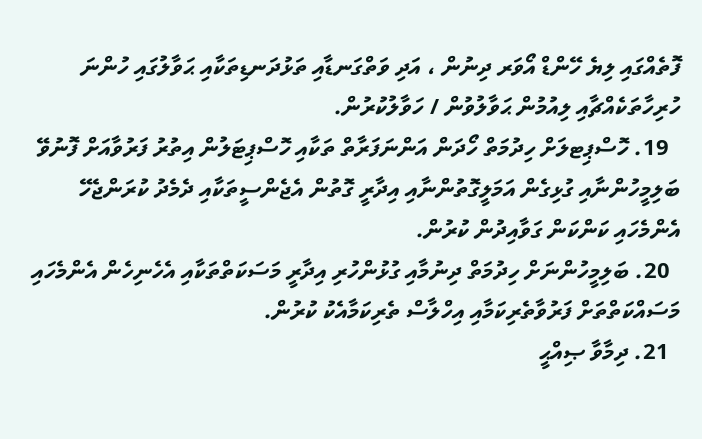ފޮތެއްގައި ލިޔެ ހޭންޑް އޯވަރ ދިނުން ، އަދި ވަތްގަނޑާއި ތަޅުދަނޑިތަކާއި ޙަވާލުގައި ހުންނަ ހުރިހާތަކެއްޗާއި ލިއުމުން ޙަވާލުވުން / ހަވާލުކުރުން.
  19. ހޮސްޕިޓލަށް ހިދުމަތް ހޯދަން އަންނަފަރާތް ތަކާއި ހޮސްޕިޓަލުން އިތުރު ފަރުވާއަށް ފޮނުވޭ ބަލިމީހުންނާއި ގުޅިގެން އަމަލީގޮތުންނާއި އިދާރީ ގޮތުން އެޖެންސީތަކާއި ދެމެދު ކުރަންޖެހޭ އެންމެހައި ކަންކަން ގަވާއިދުން ކުރުން.
  20. ބަލިމީހުންނަށް ހިދުމަތް ދިނުމާއި ގުޅުންހުރި އިދާރީ މަސަކަތްތަކާއި އެހެނިހެން އެންމެހައި މަސައްކަތްތަށް ފަރުވާތެރިކަމާއި އިހްލާސް ތެރިކަމާއެކު ކުރުން.
  21. ދިމާވާ ޞިއްޙީ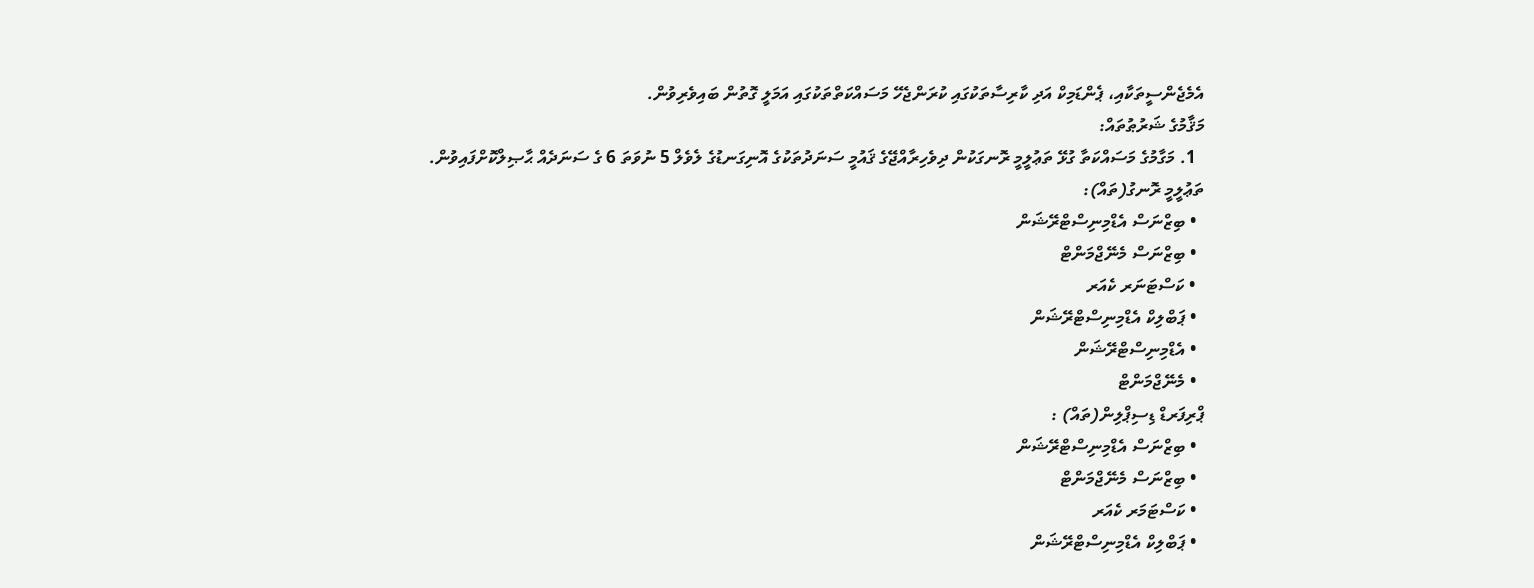އެމެޖެންސީތަކާއި، ޕެންޑަމިކް އަދި ކާރިސާތަކުގައި ކުރަންޖެހޭ މަސައްކަތްތަކުގައި އަމަލީ ގޮތުން ބައިވެރިވުން.
މަޤާމުގެ ޝަރުޠުތައް:
  1. މަގާމުގެ މަސައްކަތާ ގުޅޭ ތަޢުލީމީ ރޮނގަކުން ދިވެހިރާއްޖޭގެ ޤައުމީ ސަނަދުތަކުގެ އޮނިގަނޑުގެ ލެވެލް 5 ނުވަތަ 6 ގެ ސަނަދެއް ޙާޞިލްކޮށްފައިވުން.
ތަޢުލީމީ ރޮނގު(ތައް):
  • ބިޒްނަސް އެޑްމިނިސްޓްރޭޝަން
  • ބިޒްނަސް މެނޭޖްމަންޓް
  • ކަސްޓަނަރ ކެއަރ
  • ޕަބްލިކް އެޑްމިނިސްޓްރޭޝަން
  • އެޑްމިނިސްޓްރޭޝަން
  • މެނޭޖްމަންޓް
ޕްރިފަރޑް ޑިސިޕްލިން(ތައް) :
  • ބިޒްނަސް އެޑްމިނިސްޓްރޭޝަން
  • ބިޒްނަސް މެނޭޖްމަންޓް
  • ކަސްޓަމަރ ކެއަރ
  • ޕަބްލިކް އެޑްމިނިސްޓްރޭޝަން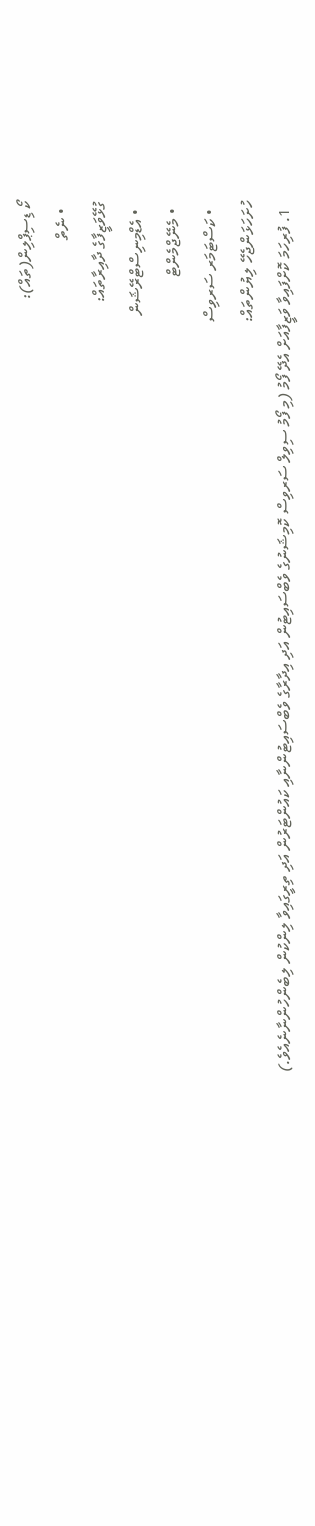ކޯ ޑިސިޕްލިން(ތައް):
  • ނެތް
ގުޅޭވަޒީފާގެ ދާއިރާތައް:
  • އެޑްމިނިސްޓްރޭޝަން
  • މެނޭޖްމެންޓް
  • ކަސްޓަމަރ ސަރވިސް
ހުށަހަޅަންޖެހޭ ލިޔުންތައް:
  1. ފުރިހަމަ ކޮށްފައިވާ ވަޒީފާއަށް އެދޭ ފޯމު (މި ފޯމު ސިވިލް ސަރވިސް ކޮމިޝަނުގެ ވެބްސައިޓުން އަދި އިދާރާގެ ވެބްސައިޓުންނާއި ކައުންޓަރުން އަދި ތިރީގައިވާ ލިންކުން ލިބެންހުންނާނެއެވެ.)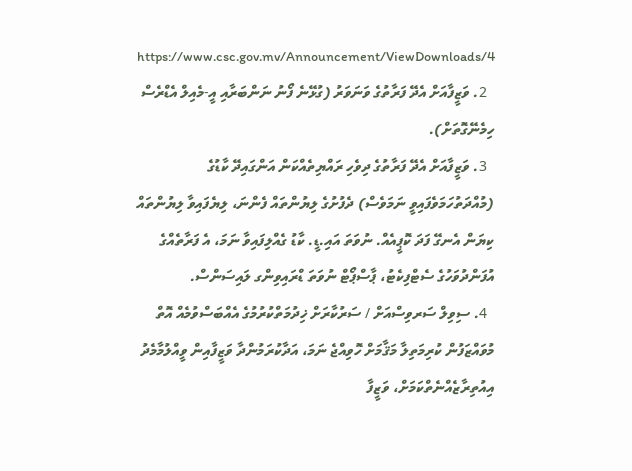https://www.csc.gov.mv/Announcement/ViewDownloads/4
  2. ވަޒީފާއަށް އެދޭ ފަރާތުގެ ވަނަވަރު (ގުޅޭނެ ފޯނު ނަންބަރާއި އީ-މެއިލް އެޑްރެސް ހިމެނޭގޮތަށް).
  3. ވަޒީފާއަށް އެދޭ ފަރާތުގެ ދިވެހި ރައްޔިތެއްކަން އަންގައިދޭ ކާޑުގެ (މުއްދަތުހަމަވެފައިވީ ނަމަވެސް) ދެފުށުގެ ލިޔުންތައް ފެންނަ، ލިޔެފައިވާ ލިޔުންތައް ކިޔަން އެނގޭ ފަދަ ކޮޕީއެއް. ނުވަތަ އައި.ޑީ. ކާޑު ގެއްލިފައިވާ ނަމަ، އެ ފަރާތެއްގެ އުފަންދުވަހުގެ ސެޓްފިކެޓު، ޕާސްޕޯޓް ނުވަތަ ޑްރައިވިންގ ލައިސަންސް.
  4. ސިވިލް ސަރވިސްއަށް / ސަރުކާރަށް ޚިދުމަތްކުރުމުގެ އެއްބަސްވުމެއް އޮތް މުވައްޒަފުން ކުރިމަތިލާ މަޤާމަށް ހޮވިއްޖެ ނަމަ، އަދާކުރަމުންދާ ވަޒީފާއިން ވީއްލުމާމެދު އިއުތިރާޒެއްނެތްކަމަށް، ވަޒީފާ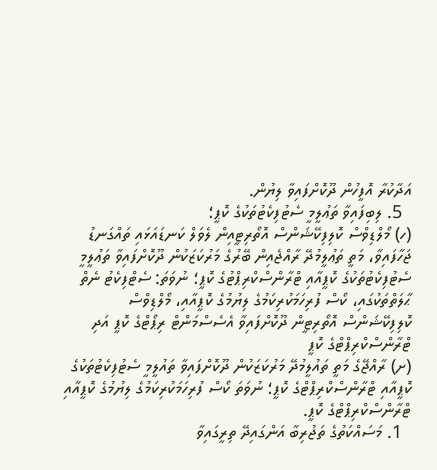އަދާކުރާ އޮފީހުން ދޫކޮށްފައިވާ ލިޔުން.
  5. ލިބިފައިވާ ތަޢުލީމީ ސެޓުފިކެޓުތަކުގެ ކޮޕީ؛
(ހ) މޯލްޑިވްސް ކޮލިފިކޭޝަންސް އޮތޯރިޓީއިން ލެވަލް ކަނޑައަޅައި ތައްގަނޑު ޖަހާފައިވާ، މަތީ ތަޢުލީމުދޭ ރާއްޖެއިން ބޭރުގެ މަރުކަޒަކުން ދޫކޮށްފައިވާ ތަޢުލީމީ ސެޓުފިކެޓުތަކުގެ ކޮޕީއާއި ޓްރާންސްކްރިޕްޓުގެ ކޮޕީ؛ ނުވަތަ: ސެޓްފިކެޓު ނެތް ޙާލަތްތަކުގައި، ކޯސް ފުރިހަމަކުރިކަމުގެ ލިޔުމުގެ ކޮޕީއާއި، މޯލްޑިވްސް ކޮލިފިކޭޝަންސް އޮތޯރިޓީން ދޫކޮށްފައިވާ އެސެސްމަންޓް ރިޕޯޓްގެ ކޮޕީ އަދި ޓްރާންސްކްރިޕްޓްގެ ކޮޕީ
(ށ) ރާއްޖޭގެ މަތީ ތައުލީމުދޭ މަރުކަޒަކުން ދޫކޮށްފައިވާ ތައުލީމީ ސެޓުފިކެޓުތަކުގެ ކޮޕީއާއި ޓްރާންސްކްރިޕްޓްގެ ކޮޕީ؛ ނުވަތަ ކޯސް ފުރިހަމަކުރިކަމުގެ ލިޔުމުގެ ކޮޕީއާއި ޓްރާންސްކްރިޕްޓްގެ ކޮޕީ.
  1. މަސައްކަތުގެ ތަޖުރިބާ އަންގައިދޭ ތިރީގައިވާ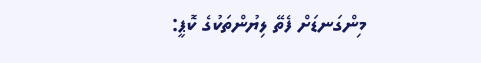މިންގަނޑަށް ފެތޭ ލިޔުންތަކުގެ ކޮޕީ: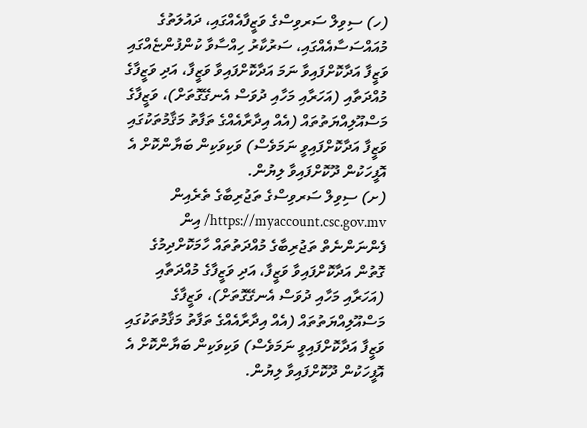(ހ) ސިވިލް ސަރވިސްގެ ވަޒީފާއެއްގައި، ދައުލަތުގެ މުއައްސަސާއެއްގައި، ސަރުކާރު ހިއްސާވާ ކުންފުންޏެއްގައި ވަޒީފާ އަދާކޮށްފައިވާ ނަމަ އަދާކޮށްފައިވާ ވަޒީފާ، އަދި ވަޒީފާގެ މުއްދަތާއި (އަހަރާއި މަހާއި ދުވަސް އެނގޭގޮތަށް)، ވަޒީފާގެ މަސްއޫލިއްޔަތުތައް (އެއް އިދާރާއެއްގެ ތަފާތު މަޤާމުތަކުގައި ވަޒީފާ އަދާކޮށްފައިވީ ނަމަވެސް) ވަކިވަކިން ބަޔާންކޮށް އެ އޮފީހަކުން ދޫކޮށްފައިވާ ލިޔުން.
(ށ) ސިވިލް ސަރވިސްގެ ތަޖުރިބާގެ ތެރެއިން https://myaccount.csc.gov.mv/ އިން ފެންނަންނެތް ތަޖުރިބާގެ މުއްދަތުތައް ހާމަކޮށްދިމުގެ ގޮތުން އަދާކޮށްފައިވާ ވަޒީފާ، އަދި ވަޒީފާގެ މުއްދަތާއި (އަހަރާއި މަހާއި ދުވަސް އެނގޭގޮތަށް)، ވަޒީފާގެ މަސްއޫލިއްޔަތުތައް (އެއް އިދާރާއެއްގެ ތަފާތު މަޤާމުތަކުގައި ވަޒީފާ އަދާކޮށްފައިވީ ނަމަވެސް) ވަކިވަކިން ބަޔާންކޮށް އެ އޮފީހަކުން ދޫކޮށްފައިވާ ލިޔުން.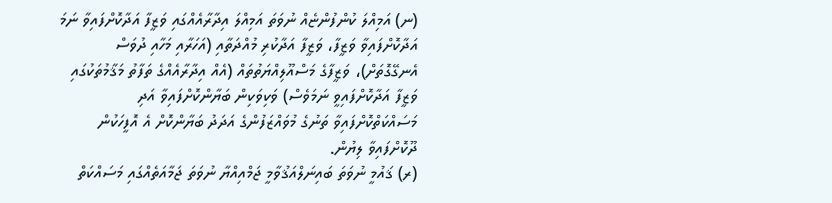(ނ) އަމިއްލަ ކުންފުންޏެއް ނުވަތަ އަމިއްލަ އިދާރާއެއްގައި ވަޒީފާ އަދާކޮށްފައިވާ ނަމަ އަދާކޮށްފައިވާ ވަޒީފާ، ވަޒީފާ އަދާކުރި މުއްދަތާއި (އަހަރާއި މަހާއި ދުވަސް އެނގޭގޮތަށް)، ވަޒީފާގެ މަސްއޫލިއްޔަތުތައް (އެއް އިދާރާއެއްގެ ތަފާތު މަޤާމުތަކުގައި ވަޒީފާ އަދާކޮށްފައިވީ ނަމަވެސް) ވަކިވަކިން ބަޔާންކޮށްފައިވާ އަދި މަސައްކަތްކޮށްފައިވާ ތަނުގެ މުވައްޒަފުންގެ އަދަދު ބަޔާންކޮށް އެ އޮފީހަކުން ދޫކޮށްފައިވާ ލިޔުން.
(ރ) ޤައުމީ ނުވަތަ ބައިނަލްއަޤުވާމީ ޖަމްއިއްޔާ ނުވަތަ ޖަމާއަތެއްގައި މަސައްކަތް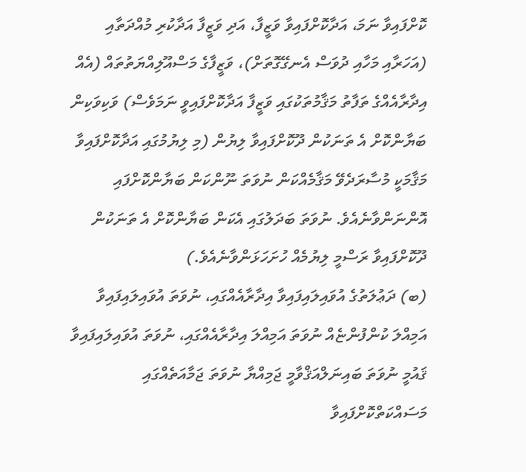ކޮށްފައިވާ ނަމަ، އަދާކޮށްފައިވާ ވަޒީފާ، އަދި ވަޒީފާ އަދާކުރި މުއްދަތާއި (އަހަރާއި މަހާއި ދުވަސް އެނގޭގޮތަށް)، ވަޒީފާގެ މަސްއޫލިއްޔަތުތައް (އެއް އިދާރާއެއްގެ ތަފާތު މަޤާމުތަކުގައި ވަޒީފާ އަދާކޮށްފައިވީ ނަމަވެސް) ވަކިވަކިން ބަޔާންކޮށް އެ ތަނަކުން ދޫކޮށްފައިވާ ލިޔުން (މި ލިޔުމުގައި އަދާކޮށްފައިވާ މަޤާމަކީ މުސާރަދެވޭ މަޤާމެއްކަން ނުވަތަ ނޫންކަން ބަޔާންކޮށްފައި އޮންނަންވާނެއެވެ. ނުވަތަ ބަދަލުގައި އެކަން ބަޔާންކޮށް އެ ތަނަކުން ދޫކޮށްފައިވާ ރަސްމީ ލިޔުމެއް ހުށަހަޅަންވާނެއެވެ.)
(ބ) ދަޢުލަތުގެ އުވައިލައިފައިވާ އިދާރާއެއްގައި، ނުވަތަ އުވައިލައިފައިވާ އަމިއްލަ ކުންފުންޏެއް ނުވަތަ އަމިއްލަ އިދާރާއެއްގައި، ނުވަތަ އުވައިލައިފައިވާ ޤައުމީ ނުވަތަ ބައިނަލްއަޤްވާމީ ޖަމިއްޔާ ނުވަތަ ޖަމާއަތެއްގައި މަސައްކަތްކޮށްފައިވާ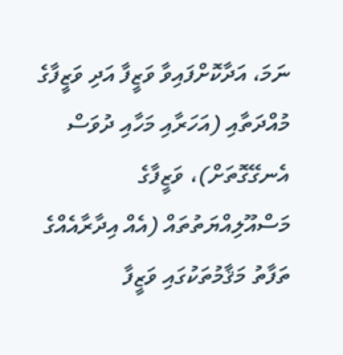ނަމަ، އަދާކޮށްފައިވާ ވަޒީފާ އަދި ވަޒީފާގެ މުއްދަތާއި (އަހަރާއި މަހާއި ދުވަސް އެނގޭގޮތަށް)، ވަޒީފާގެ މަސްއޫލިއްޔަތުތައް (އެއް އިދާރާއެއްގެ ތަފާތު މަޤާމުތަކުގައި ވަޒީފާ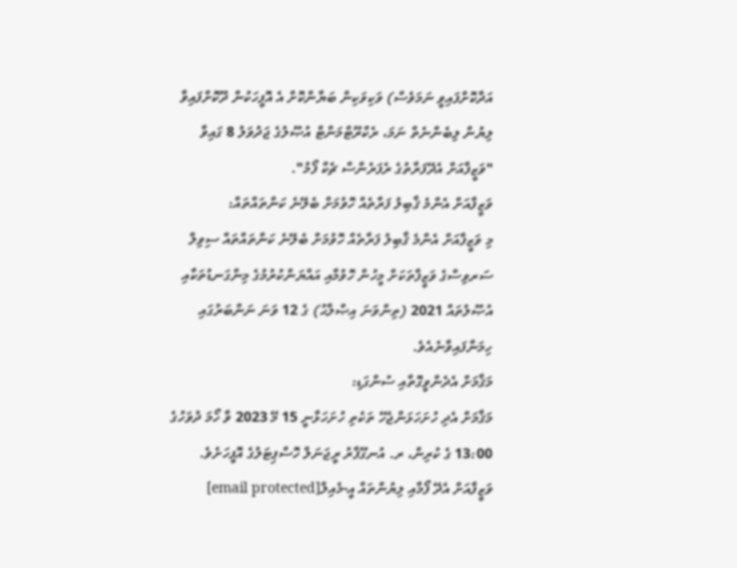އަދާކޮށްފައިވީ ނަމަވެސް) ވަކިވަކިން ބަޔާންކޮށް އެ އޮފީހަކުން ދޫކޮށްފައިވާ ލިޔުން ލިބެންނެތް ނަމަ، ރެކްރޫޓްމަންޓް އުޞޫލުގެ ޖަދުވަލު 8 ގައިވާ "ވަޒީފާއަށް އެދޭފަރާތުގެ ރެފަރެންސް ޗެކް ފޯމު".
ވަޒީފާއަށް އެންމެ ޤާބިލު ފަރާތެއް ހޮވުމަށް ބެލޭނެ ކަންތައްތައް:
މި ވަޒީފާއަށް އެންމެ ޤާބިލު ފަރާތެއް ހޮވުމަށް ބެލޭނެ ކަންތައްތައް ސިވިލް ސަރވިސްގެ ވަޒީފާތަކަށް މީހުން ހޮވުމާއި އައްޔަންކުރުމުގެ މިންގަނޑުތަކާއި އުޞޫލުތައް 2021 (ތިންވަނަ އިޞްލާޙު) ގެ 12 ވަނަ ނަންބަރުގައި ހިމަނާފައިވާނެއެވެ.
މަޤާމަށް އެދެންވީގޮތާއި ސުންގަޑި:
މަޤާމަށް އެދި ހުށަހަޅަންޖެހޭ ތަކެތި ހުށަހަޅާނީ 15 މޭ 2023 ވާ ހޯމަ ދުވަހުގެ 13:00 ގެ ކުރިން، ރ. އުނގޫފާރު ރީޖަނަލް ހޮސްޕިޓަލުގެ އޮފީހަށެވެ. ވަޒީފާއަށް އެދޭ ފޯމާއި ލިޔުންތައް އީ-މެއިލް[email protected]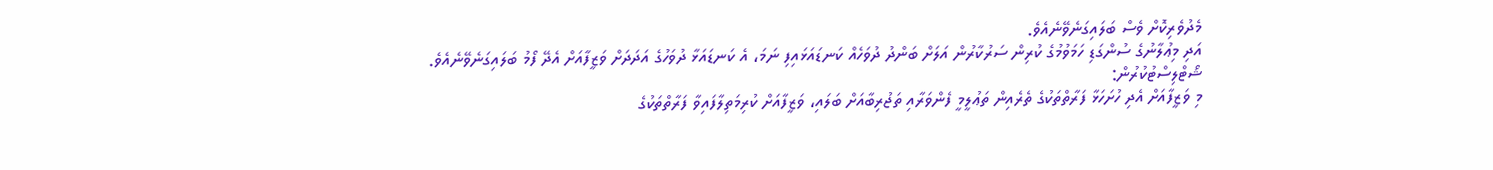މެދުވެރިކޮށް ވެސް ބަލައިގަނެވޭނެއެވެ.
އަދި މިޢުލާނުގެ ސުންގަޑި ހަމަވުމުގެ ކުރިން ސަރުކާރުން އަލަށް ބަންދު ދުވަހެއް ކަނޑައަޅައިފި ނަމަ، އެ ކަނޑައަޅާ ދުވަހުގެ އަދަދަށް ވަޒީފާއަށް އެދޭ ފޯމު ބަލައިގަނެވޭނެއެވެ.
ޝޯޓްލިސްޓުކުރުން:
މި ވަޒީފާއަށް އެދި ހުށަހަޅާ ފަރާތްތަކުގެ ތެރެއިން ތަޢުލީމީ ފެންވަރާއި ތަޖުރިބާއަށް ބަލައި، ވަޒީފާއަށް ކުރިމަތިލާފައިވާ ފަރާތްތަކުގެ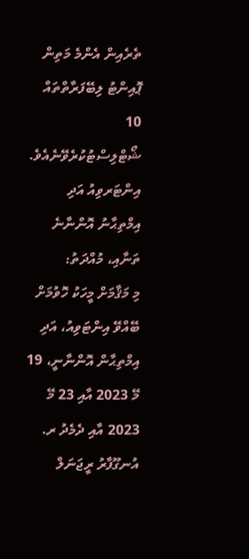ތެރެއިން އެންމެ މަތިން ޕޮއިންޓު ލިބޭފަރާތްތައް 10 ޝޯޓްލިސްޓުކުރެވޭނެއެވެ.
އިންޓަރވިއު އަދި އިމްތިޙާނު އޮންނާނެ ތަނާއި، މުއްދަތު:
މި މަޤާމަށް މީހަކު ހޮވުމަށް ބޭއްވޭ އިންޓަވިއު، އަދި އިމްތިޙާން އޮންނާނީ، 19 މޭ 2023 އާއި 23 މޭ 2023 އާއި ދެމެދު ރ. އުނގޫފާރު ރީޖަނަލް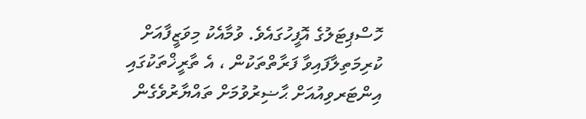ހޮސްޕިޓަލުގެ އޮފީހުގައެވެ. ވުމާއެކު މިވަޒީފާއަށް ކުރިމަތިލާފައިވާ ފަރާތްތަކުން ، އެ ތާރީޚްތަކުގައި އިންޓަރވިއުއަށް ޙާޟިރުވުމަށް ތައްޔާރުވެގެން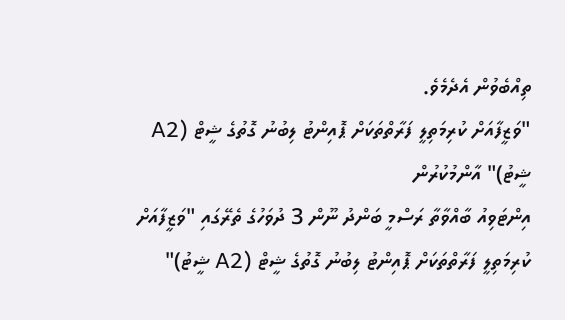ތިއްބެވުން އެދެމެވެ.
"ވަޒީފާއަށް ކުރިމަތިލީ ފަރާތްތަކަށް ޕޮއިންޓު ލިބުނު ގޮތުގެ ޝީޓް (A2 ޝީޓު)" އާންމުކުރުން
އިންޓަވިއު ބާއްވާތާ ރަސްމީ ބަންދު ނޫން 3 ދުވަހުގެ ތެރޭގައި "ވަޒީފާއަށް ކުރިމަތިލީ ފަރާތްތަކަށް ޕޮއިންޓު ލިބުނު ގޮތުގެ ޝީޓް (A2 ޝީޓު)"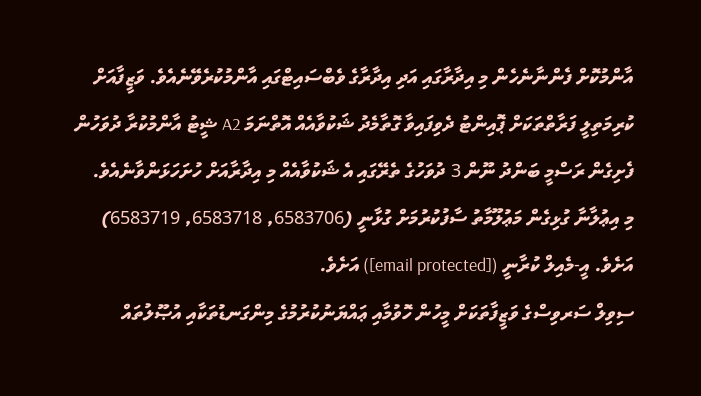އާންމުކޮށް ފެންނާނެހެން މި އިދާރާގައި އަދި އިދާރާގެ ވެބްސައިޓްގައި އާންމުކުރެވޭނެއެވެ. ވަޒީފާއަށް ކުރިމަތިލީ ފަރާތްތަކަށް ޕޮއިންޓު ދެވިފައިވާ ގޮތާމެދު ޝަކުވާއެއް އޮތްނަމަ A2 ޝީޓު އާންމުކުރާ ދުވަހުން ފެށިގެން ރަސްމީ ބަންދު ނޫން 3 ދުވަހުގެ ތެރޭގައި އެ ޝަކުވާއެއް މި އިދާރާއަށް ހުށަހަޅަންވާނެއެވެ.
މި އިޢުލާނާ ގުޅިގެން މަޢުލޫމާތު ސާފުކުރުމަށް ގުޅާނީ (6583706, 6583718, 6583719) އަށެވެ. އީ-މެއިލް ކުރާނީ ([email protected]) އަށެވެ.
ސިވިލް ސަރވިސްގެ ވަޒީފާތަކަށް މީހުން ހޮވުމާއި ޢައްޔަނުކުރުމުގެ މިންގަނޑުތަކާއި އުޞޫލުތައް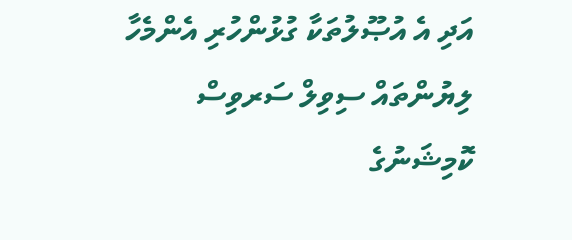އަދި އެ އުޞޫލުތަކާ ގުޅުންހުރި އެންމެހާ ލިޔުންތައް ސިވިލް ސަރވިސް ކޮމިޝަނުގެ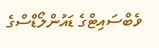ވެބްސައިޓްގެ ޑައުންލޯޑްސްގެ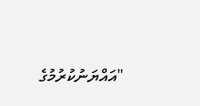"އައްޔަނުކުރުމުގެ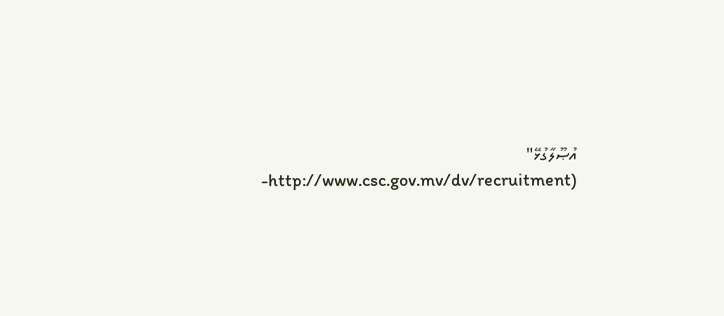އުޞޫލާގުޅޭ" (http://www.csc.gov.mv/dv/recruitment-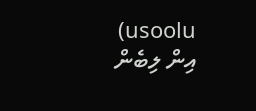usoolu) އިން ލިބެން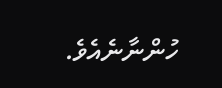ހުންނާނެއެވެ.